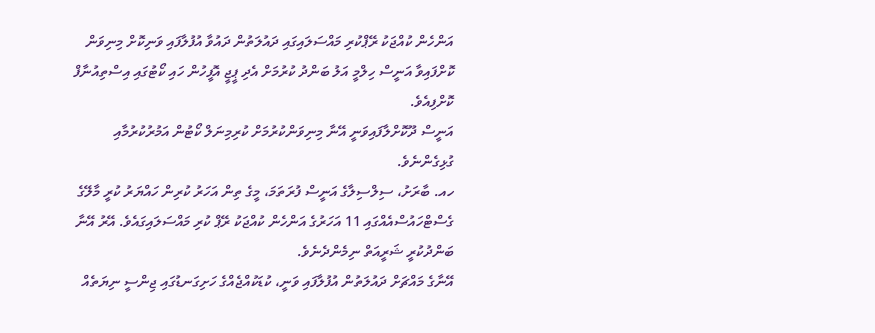އަންހެން ކުއްޖަކު ރޭޕްކުރި މައްސަލައިގައި ދައުލަތުން ދައުވާ އުފުލާފައި ވަނިކޮށް މިނިވަން ކޮށްފައިވާ އަނީސް ހިލްމީ އަލު ބަންދު ކުރުމަށް އެދި ޕީޖީ އޮފީހުން ހައި ކޯޓުގައި އިސްތިއުނާފް ކޮށްފިއެވެ.
އަނީސް ދޫކޮށްލާފައިވަނީ އޭނާ މިނިވަންކުރުމަށް ކުރިމިނަލް ކޯޓުން އަމުރުކުރުމާއި ގުޅިގެންނެވެ.
ހއ. ބާރަށު، ސިލްސިލާގެ އަނީސް ފުރަތަމަ، މީގެ ތިން އަހަރު ކުރިން ހައްޔަރު ކުރީ މާލޭގެ ގެސްޓްހައުސްއެއްގައި 11 އަހަރުގެ އަންހެން ކުއްޖަކު ރޭޕް ކުރި މައްސަލައިގައެވެ. އޭރު އޭނާ ބަންދުކުރީ ޝަރީއަތް ނިމެންދެނެވެ.
އޭނާގެ މައްޗަށް ދައުލަތުން އުފުލާފައި ވަނީ، ކުޑަކުއްޖެއްގެ ހަށިގަނޑުގައި ޖިންސީ ނިޔަތެއް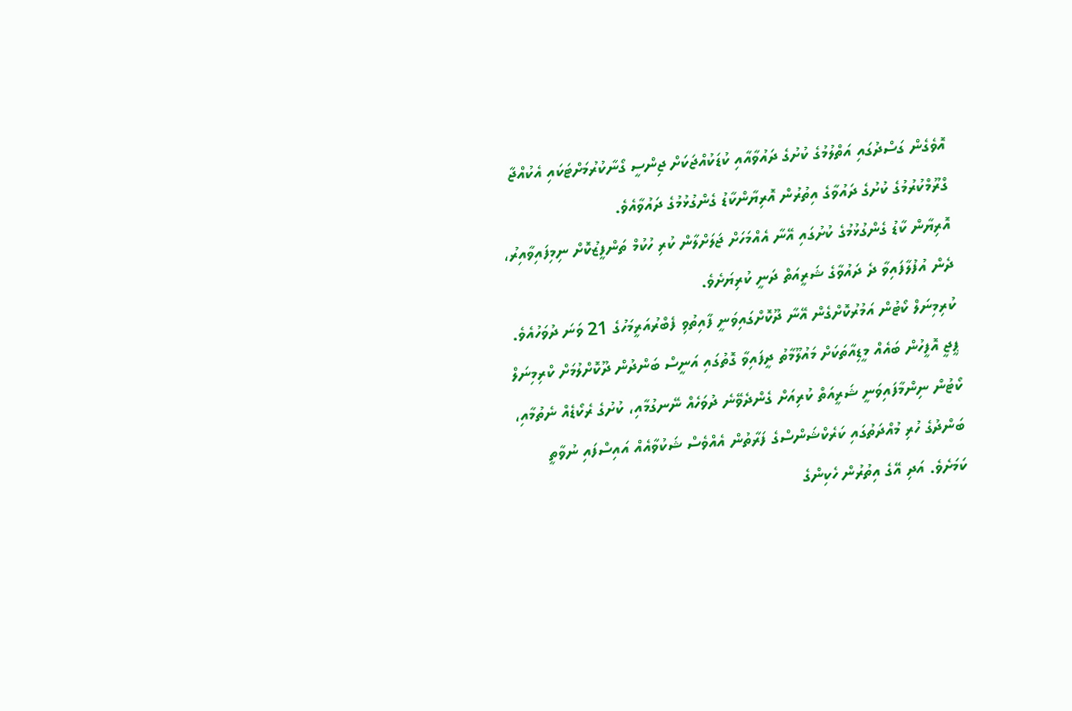އޮވެގެން ގަސްދުގައި އަތްލުމުގެ ކުށުގެ ދައުވާއާއި ކުޑަކުއްޖަކަށް ޖިންސީ ގޯނާކުރުމަށްޓަކައި އެކުއްޖާ ގްރޫމްކުރުމުގެ ކުށުގެ ދައުވާގެ އިތުރުން އޮރިޔާންކާޑު ގެންގުޅުމުގެ ދައުވާއެވެ.
އޮރިޔާން ކާޑު ގެންގުޅުމުގެ ކުށުގައި އޭނާ އެއްމަހަށް ޖަލަށްލާން ކުރި ހުކުމް ތަންފީޒުކޮށް ނިމިފައިވާއިރު، ދެން އުފުލާފައިވާ ދެ ދައުވާގެ ޝަރީއަތް ދަނީ ކުރިޔަށެވެ.
ކުރިމިނަލް ކޯޓުން އަމުރުކޮށްގެން އޭނާ ދޫކޮށްގައިވަނީ ފާއިތުވި ފެބްރުއަރީމަހުގެ 21 ވަނަ ދުވަހުއެވެ.
ޕީޖީ އޮފީހުން ބައެއް މީޑިއާތަކަށް މައުލޫމާތު ދީފައިވާ ގޮތުގައި އަނީސް ބަންދުން ދޫކޮށްލުމަށް ކްރިމިނަލް ކޯޓުން ނިންމާފައިވަނީ ޝަރީއަތް ކުރިއަށް ގެންދެވޭނެ ދުވަހެއް ނޭނގުމާއި، ކުށުގެ ރެކޯޑެއް ނެތުމާއި، ބަންދުގެ ހުރި މުއްދަތުގައި ކަރެކްޝަންސްގެ ފަރާތުން އެއްވެސް ޝަކުވާއެއް އައިސްފައި ނުވާތީ ކަމަށެވެ. އަދި އޭގެ އިތުރުން ހެކިންގެ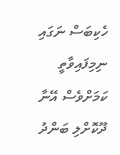ހެކިބަސް ނަގައި ނިމިފައިވާތީ ކަމަށްވެސް އޭނާ ދޫކޮށްލި ބަންދު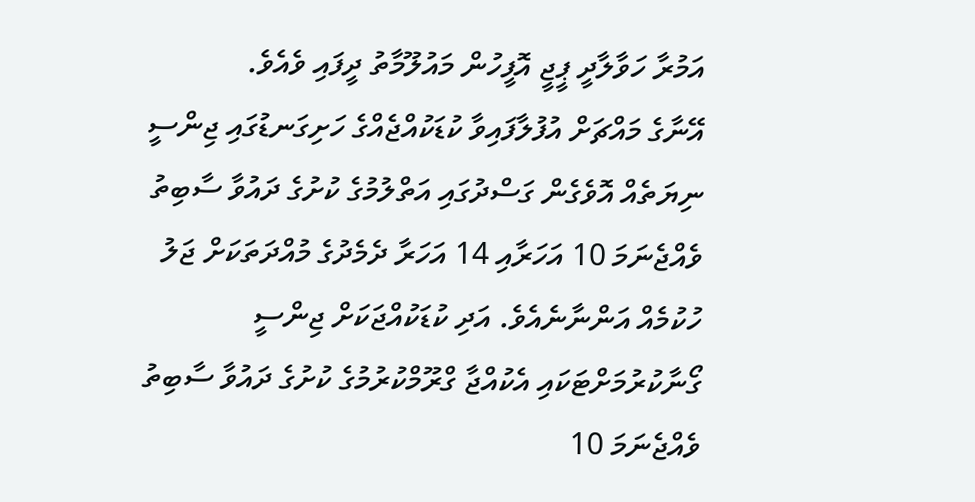އަމުރާ ހަވާލާދީ ޕީޖީ އޮފީހުން މައުލޫމާތު ދީފައި ވެއެވެ.
އޭނާގެ މައްޗަށް އުފުލާފައިވާ ކުޑަކުއްޖެއްގެ ހަށިގަނޑުގައި ޖިންސީ ނިޔަތެއް އޮވެގެން ގަސްދުގައި އަތްލުމުގެ ކުށުގެ ދައުވާ ސާބިތު ވެއްޖެނަމަ 10 އަހަރާއި 14 އަހަރާ ދެމެދުގެ މުއްދަތަކަށް ޖަލު ހުކުމެއް އަންނާނެއެވެ. އަދި ކުޑަކުއްޖަކަށް ޖިންސީ ގޯނާކުރުމަށްޓަކައި އެކުއްޖާ ގްރޫމްކުރުމުގެ ކުށުގެ ދައުވާ ސާބިތު ވެއްޖެނަމަ 10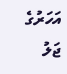އަހަރުގެ ޖަލު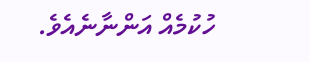ހުކުމެއް އަންނާނެއެވެ.